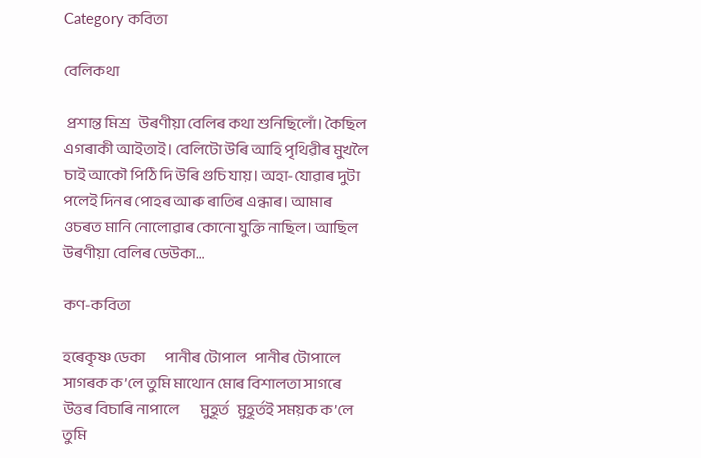Category কবিতা

বেলিকথা

 প্ৰশান্ত মিশ্ৰ   উৰণীয়া বেলিৰ কথা শুনিছিলোঁ। কৈছিল এগৰাকী আইতাই। বেলিটো উৰি আহি পৃথিৱীৰ মুখলৈ চাই আকৌ পিঠি দি উৰি গুচি যায়। অহা-যোৱাৰ দুটা পলেই দিনৰ পোহৰ আৰু ৰাতিৰ এন্ধাৰ। আমাৰ ওচৰত মানি নোলোৱাৰ কোনো যুক্তি নাছিল। আছিল উৰণীয়া বেলিৰ ডেউকা…

কণ-কবিতা

হৰেকৃষ্ণ ডেকা       পানীৰ টোপাল   পানীৰ টোপালে সাগৰক ক’লে তুমি মাথোন মোৰ বিশালতা সাগৰে উত্তৰ বিচাৰি নাপালে        মুহূৰ্ত   মুহূৰ্তই সময়ক ক’লে তুমি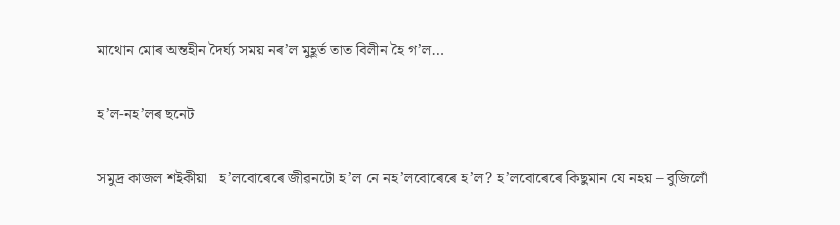মাথোন মোৰ অন্তহীন দৈৰ্ঘ্য সময় নৰ’ল মুহূৰ্ত তাত বিলীন হৈ গ’ল…

হ’ল-নহ’লৰ ছনেট

সমুদ্ৰ কাজল শইকীয়া   হ’লবোৰেৰে জীৱনটো হ’ল নে নহ’লবোৰেৰে হ’ল? হ’লবোৰেৰে কিছুমান যে নহয় – বুজিলোঁ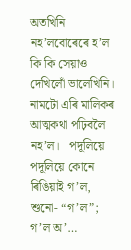অতখিনি নহ’লবোৰেৰে হ’ল কি কি সেয়াও দেখিলোঁ ভালেখিনি। নামটো এৰি মালিকৰ আত্মকথা পঢ়িবলৈ নহ’ল।   পদূলিয়ে পদূলিয়ে কোনে ৰিঙিয়াই গ’ল, শুনো- “গ’ল”; গ’ল অ’…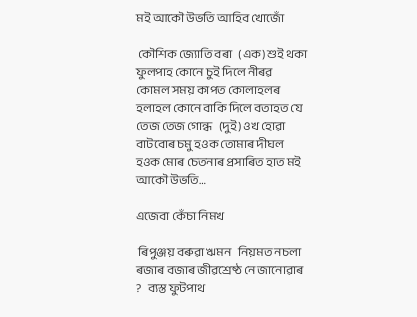মই আকৌ উভতি আহিব খোজোঁ

 কৌশিক জ্যোতি বৰা   (এক) শুই থকা ফুলপাহ কোনে চুই দিলে নীৰৱ কোমল সময় কাপত কোলাহলৰ হলাহল কোনে বাকি দিলে বতাহত যে তেজ তেজ গোন্ধ   (দুই) ওখ হোৱা বাটবোৰ চমু হওক তোমাৰ দীঘল হওক মোৰ চেতনাৰ প্ৰসাৰিত হাত মই আকৌ উভতি…

এজেবা কেঁচা নিমখ

 ৰিপুঞ্জয় বৰুৱা ঋমন   নিয়মত নচলা ৰজাৰ বজাৰ জীৱশ্ৰেষ্ঠ নে জানোৱাৰ ?   ব্যস্ত ফুটপাথ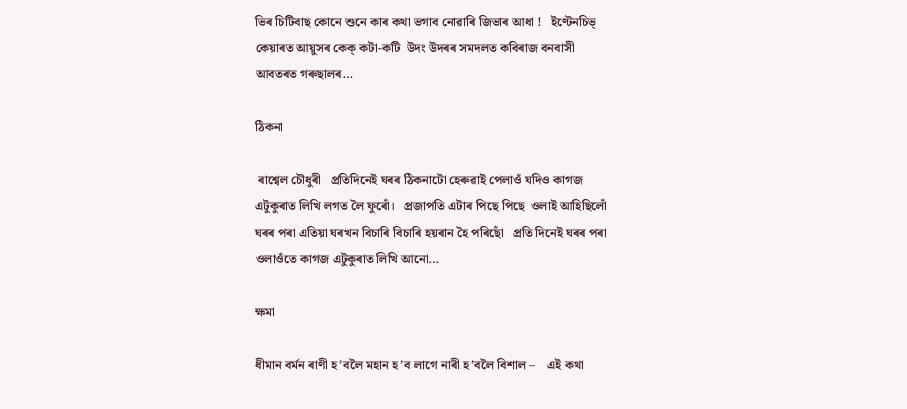ভিৰ চিটিবাছ কোনে শুনে কাৰ কথা ভগাব নোৱাৰি জিভাৰ আধা !   ইণ্টেনচিভ্ কেয়াৰত আয়ুসৰ কেক্ কটা-কটি  উদং উদৰৰ সমদলত কবিৰাজ বনবাসী   আবতৰত গৰুছালৰ…

ঠিকনা

 ৰাশ্বেল চৌধুৰী   প্ৰতিদিনেই ঘৰৰ ঠিকনাটো হেৰুৱাই পেলাওঁ যদিও কাগজ এটুকুৰাত লিখি লগত লৈ ফুৰোঁ।   প্ৰজাপতি এটাৰ পিছে পিছে  ওলাই আহিছিলোঁ ঘৰৰ পৰা এতিয়া ঘৰখন বিচাৰি বিচাৰি হয়ৰান হৈ পৰিছোঁ   প্ৰতি দিনেই ঘৰৰ পৰা ওলাওঁতে কাগজ এটুকুৰাত লিখি আনো…

ক্ষমা

ধীমান বৰ্মন ৰাণী হ’বলৈ মহান হ’ব লাগে নাৰী হ’বলৈ বিশাল –    এই কথা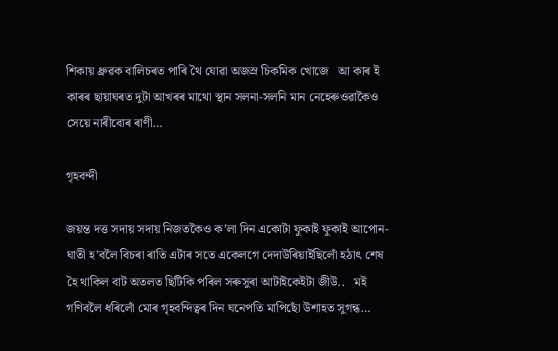শিকায় ধ্ৰুৱক বালিচৰত পাৰি থৈ যোৱা অজস্ৰ চিকমিক খোজে   আ কাৰ ই কাৰৰ ছায়াঘৰত দুটা আখৰৰ মাথো স্থান সলনা-সলনি মান নেহেৰুওৱাকৈও   সেয়ে নাৰীবোৰ ৰাণী…

গৃহবন্দী

জয়ন্ত দত্ত সদায় সদায় নিজতকৈও ক’লা দিন একোটা ফুকাই ফুকাই আপোন-ঘাতী হ’বলৈ বিচৰা ৰাতি এটাৰ সতে একেলগে দেদাউৰিয়াইছিলোঁ হঠাৎ শেষ হৈ থাকিল বাট অতলত ছিটিকি পৰিল সৰুসুৰা আটাইকেইটা জীউ..   মই গণিবলৈ ধৰিলোঁ মোৰ গৃহবন্দিত্বৰ দিন ঘনেপতি মাপিছোঁ উশাহত সুগন্ধ…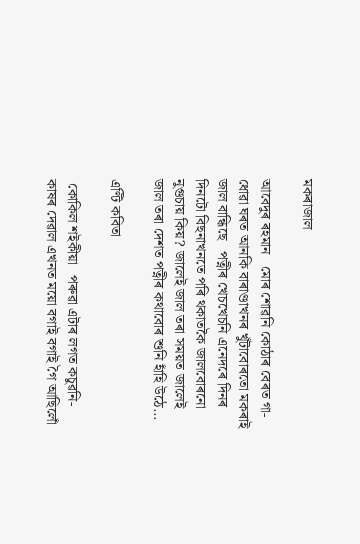মকৰাজাল

আবেদুৰ ৰহমান   মোৰ শোৱনি কোঠাৰ বেৰত গা-ধোৱা ঘৰত আনকি বাৰাণ্ডাখনৰ খুঁটাবোৰতো মকৰাই জাল বান্ধিছে   পত্নীৰ খেচখেচনি এনেদৰে দিনৰ দিনটো বিছনাখনতে পৰি থকাতকৈ জালবোৰনো নুগুচায় কিয়? জালেই জাল তৰা সময়ত জালেই জাল তৰা দেশত পত্নীৰ কথাবোৰ শুনি হাঁহি উঠে…

এণ্টি কবিতা

 কোকিল শইকীয়া   পৰুৱা এটাৰ লগত কচুৱনি-কাষৰ দেৱাল এখনত ময়ো বগাই বগাই গৈ আছিলোঁ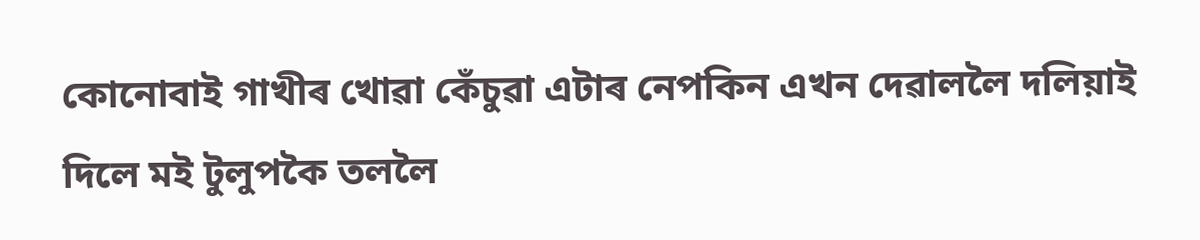কোনোবাই গাখীৰ খোৱা কেঁচুৱা এটাৰ নেপকিন এখন দেৱাললৈ দলিয়াই দিলে মই টুলুপকৈ তললৈ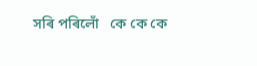সৰি পৰিলোঁ   কে কে কে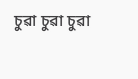চুৱা চুৱা চুৱা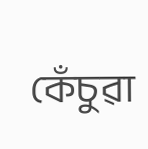কেঁচুৱা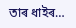তাৰ ধাইৰ…